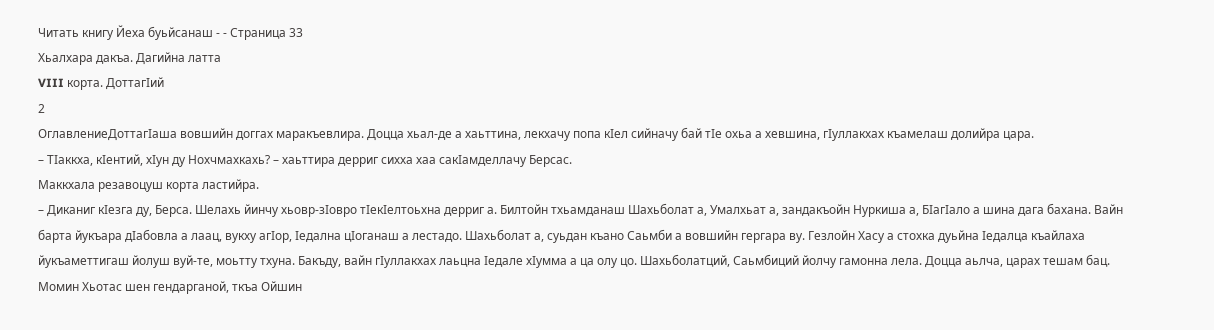Читать книгу Йеха буьйсанаш - - Страница 33
Хьалхара дакъа. Дагийна латта
VIII корта. ДоттагIий
2
ОглавлениеДоттагIаша вовшийн доггах маракъевлира. Доцца хьал-де а хаьттина, лекхачу попа кIел сийначу бай тIе охьа а хевшина, гIуллакхах къамелаш долийра цара.
– ТIаккха, кIентий, хIун ду Нохчмахкахь? – хаьттира дерриг сихха хаа сакIамделлачу Берсас.
Маккхала резавоцуш корта ластийра.
– Диканиг кIезга ду, Берса. Шелахь йинчу хьовр-зIовро тIекIелтоьхна дерриг а. Билтойн тхьамданаш Шахьболат а, Умалхьат а, зандакъойн Нуркиша а, БIагIало а шина дага бахана. Вайн барта йукъара дIабовла а лаац, вукху агIор, Iедална цIоганаш а лестадо. Шахьболат а, суьдан къано Саьмби а вовшийн гергара ву. Гезлойн Хасу а стохка дуьйна Iедалца къайлаха йукъаметтигаш йолуш вуй-те, моьтту тхуна. Бакъду, вайн гIуллакхах лаьцна Iедале хIумма а ца олу цо. Шахьболатций, Саьмбиций йолчу гамонна лела. Доцца аьлча, царах тешам бац. Момин Хьотас шен гендарганой, ткъа Ойшин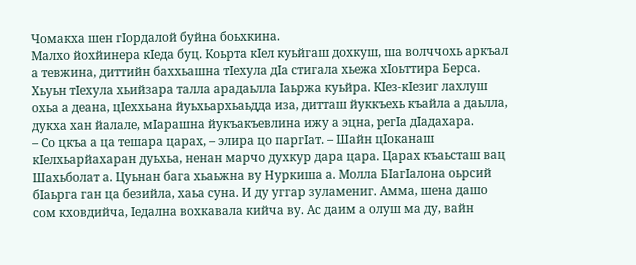Чомакха шен гIордалой буйна боьхкина.
Малхо йохйинера кIеда буц. Коьрта кIел куьйгаш дохкуш, ша волччохь аркъал а тевжина, диттийн баххьашна тIехула дIа стигала хьежа хIоьттира Берса. Хьуьн тIехула хьийзара талла арадаьлла Iаьржа куьйра. КIез-кIезиг лахлуш охьа а деана, цIеххьана йуьхьархьаьдда иза, дитташ йуккъехь къайла а даьлла, дукха хан йалале, мIарашна йукъакъевлина ижу а эцна, peгIа дIадахара.
– Со цкъа а ца тешара царах, – элира цо паргIат. – Шайн цIоканаш кIелхьарйахаран дуьхьа, ненан марчо духкур дара цара. Царах къаьсташ вац Шахьболат а. Цуьнан бага хьаьжна ву Нуркиша а. Молла БIагIалона оьрсий бIаьрга ган ца безийла, хаьа суна. И ду уггар зуламениг. Амма, шена дашо сом кховдийча, Iедална вохкавала кийча ву. Ас даим а олуш ма ду, вайн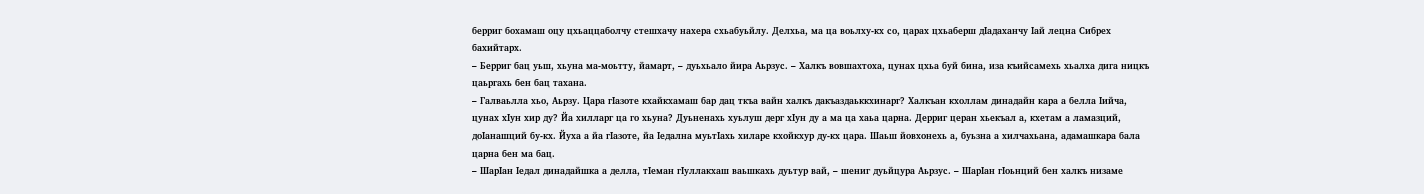берриг бохамаш оцу цхьаццаболчу стешхачу нахера схьабуьйлу. Делхьа, ма ца воьлху-кх со, царах цхьаберш дIадаханчу Iай лецна Сибрех бахийтарх.
– Берриг бац уьш, хьуна ма-моьтту, йамарт, – дуьхьало йира Аьрзус. – Халкъ вовшахтоха, цунах цхьа буй бина, иза къийсамехь хьалха дига ницкъ цаьргахь бен бац тахана.
– Галваьлла хьо, Аьрзу. Цара гIазоте кхайкхамаш бар дац ткъа вайн халкъ дакъаздаьккхинарг? Халкъан кхоллам динадайн кара а белла Iийча, цунах хIун хир ду? Йа хилларг ца го хьуна? Дуьненахь хуьлуш дерг хIун ду а ма ца хаьа царна. Дерриг церан хьекъал а, кхетам а ламазций, доIанашций бу-кх. Йуха а йа гIазоте, йа Iедална муьтIахь хиларе кхойкхур ду-кх цара. Шаьш йовхонехь а, буьзна а хилчахьана, адамашкара бала царна бен ма бац.
– ШарIан Iедал динадайшка а делла, тIеман гIуллакхаш ваьшкахь дуьтур вай, – шениг дуьйцура Аьрзус. – ШарIан гIоьнций бен халкъ низаме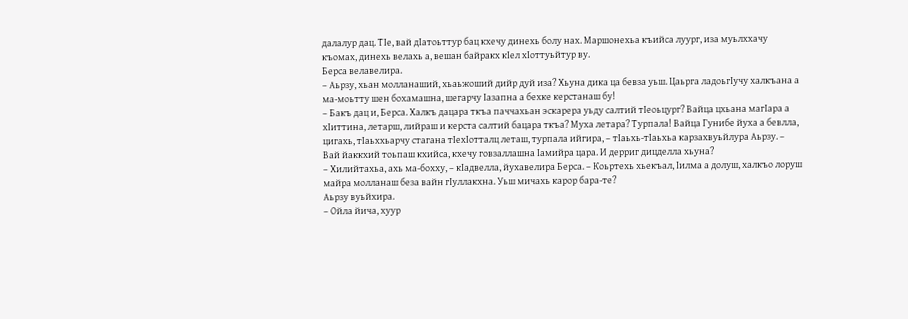далалур дац. ТIе, вай дIатоьттур бац кхечу динехь болу нах. Маршонехьа къийса луург, иза муьлххачу къомах, динехь велахь а, вешан байракх кIел хIоттуьйтур ву.
Берса велавелира.
– Аьрзу, хьан молланаший, хьаьжоший дийр дуй иза? Хьуна дика ца бевза уьш. Цаьрга ладоьгIучу халкъана а ма-моьтту шен бохамашна, шегарчу Iазапна а бехке керстанаш бу!
– Бакъ дац и, Берса. Халкъ дацара ткъа паччахьан эскарера уьду салтий тIеоьцург? Вайца цхьана магIара а хIиттина, летарш, лийраш и керста салтий бацара ткъа? Муха летара? Турпала! Вайца Гунибе йуха а бевлла, цигахь, тIаьххьарчу стагана тIехIотталц леташ, турпала ийгира, – тIаьхь-тIаьхьа карзахвуьйлура Аьрзу. – Вай йаккхий тоьпаш кхийса, кхечу говзаллашна Iамийра цара. И дерриг дицделла хьуна?
– Хилийтахьа, ахь ма-бохху, – кIадвелла, йухавелира Берса. – Коьртехь хьекъал, Iилма а долуш, халкъо лоруш майра молланаш беза вайн гIуллакхна. Уьш мичахь карор бара-те?
Аьрзу вуьйхира.
– Ойла йича, хуур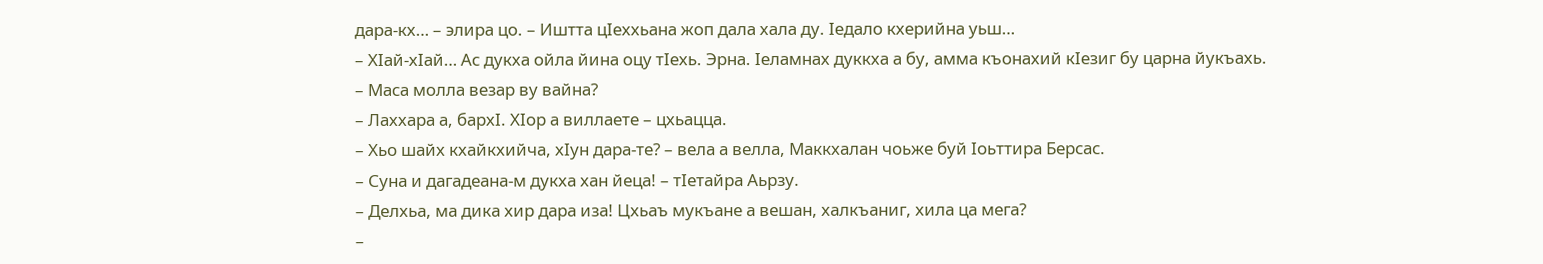дара-кх… – элира цо. – Иштта цIеххьана жоп дала хала ду. Iедало кхерийна уьш…
– ХIай-хIай… Ас дукха ойла йина оцу тIехь. Эрна. Iеламнах дуккха а бу, амма къонахий кIезиг бу царна йукъахь.
– Маса молла везар ву вайна?
– Лаххара а, бархI. ХIор а виллаете – цхьацца.
– Хьо шайх кхайкхийча, хIун дара-те? – вела а велла, Маккхалан чоьже буй Iоьттира Берсас.
– Суна и дагадеана-м дукха хан йеца! – тIетайра Аьрзу.
– Делхьа, ма дика хир дара иза! Цхьаъ мукъане а вешан, халкъаниг, хила ца мега?
–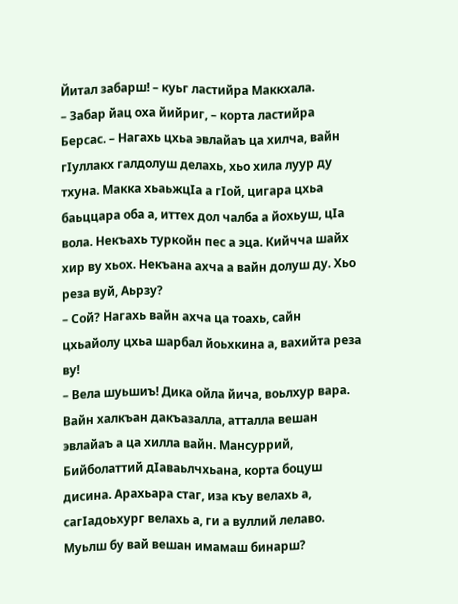Йитал забарш! – куьг ластийра Маккхала.
– Забар йац оха йийриг, – корта ластийра Берсас. – Нагахь цхьа эвлайаъ ца хилча, вайн гIуллакх галдолуш делахь, хьо хила луур ду тхуна. Макка хьаьжцIа а гIой, цигара цхьа баьццара оба а, иттех дол чалба а йохьуш, цIа вола. Некъахь туркойн пес а эца. Кийчча шайх хир ву хьох. Некъана ахча а вайн долуш ду. Хьо реза вуй, Аьрзу?
– Сой? Нагахь вайн ахча ца тоахь, сайн цхьайолу цхьа шарбал йоьхкина а, вахийта реза ву!
– Вела шуьшиъ! Дика ойла йича, воьлхур вара. Вайн халкъан дакъазалла, атталла вешан эвлайаъ а ца хилла вайн. Мансуррий, Бийболаттий дIаваьлчхьана, корта боцуш дисина. Арахьара стаг, иза къу велахь а, сагIадоьхург велахь а, ги а вуллий лелаво. Муьлш бу вай вешан имамаш бинарш?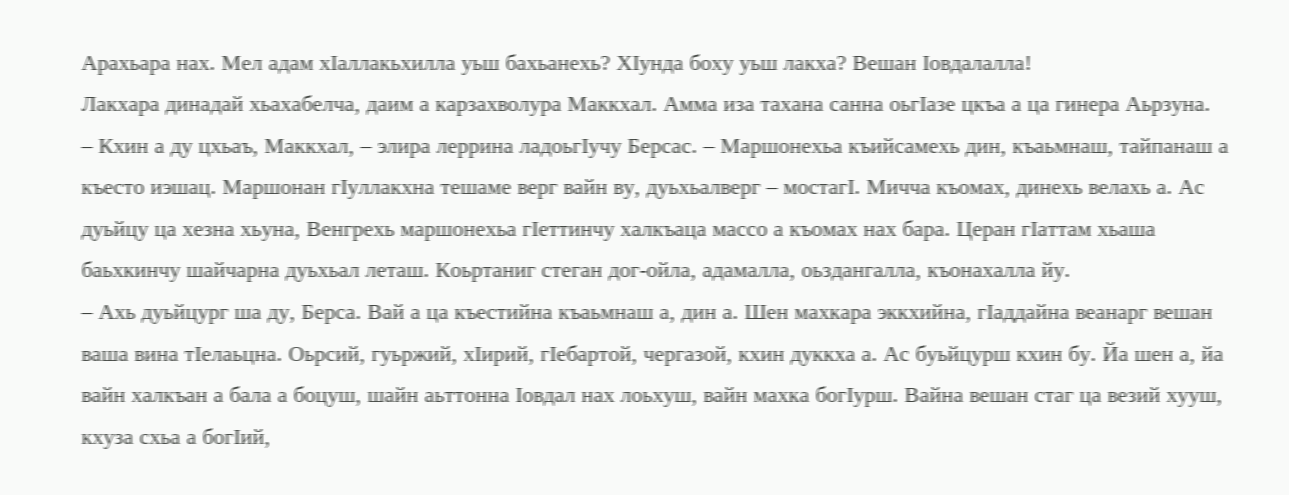Арахьара нах. Мел адам хIаллакьхилла уьш бахьанехь? ХIунда боху уьш лакха? Вешан Iовдалалла!
Лакхара динадай хьахабелча, даим а карзахволура Маккхал. Амма иза тахана санна оьгIазе цкъа а ца гинера Аьрзуна.
– Кхин а ду цхьаъ, Маккхал, – элира леррина ладоьгIучу Берсас. – Маршонехьа къийсамехь дин, къаьмнаш, тайпанаш а къесто иэшац. Маршонан гIуллакхна тешаме верг вайн ву, дуьхьалверг – мостагI. Мичча къомах, динехь велахь а. Ас дуьйцу ца хезна хьуна, Венгрехь маршонехьа гIеттинчу халкъаца массо а къомах нах бара. Церан гIаттам хьаша баьхкинчу шайчарна дуьхьал леташ. Коьртаниг стеган дог-ойла, адамалла, оьздангалла, къонахалла йу.
– Ахь дуьйцург ша ду, Берса. Вай а ца къестийна къаьмнаш а, дин а. Шен махкара эккхийна, гIаддайна веанарг вешан ваша вина тIелаьцна. Оьрсий, гуьржий, хIирий, гIебартой, чергазой, кхин дуккха а. Ас буьйцурш кхин бу. Йа шен а, йа вайн халкъан а бала а боцуш, шайн аьттонна Iовдал нах лоьхуш, вайн махка богIурш. Вайна вешан стаг ца везий хууш, кхуза схьа а богIий,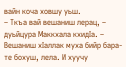вайн коча ховшу уьш.
– Ткъа вай вешаниш лерац, – дуьйцура Маккхала кхидIа. – Вешаниш хIаллак муха бийр бара-те бохуш, лела. И хуучу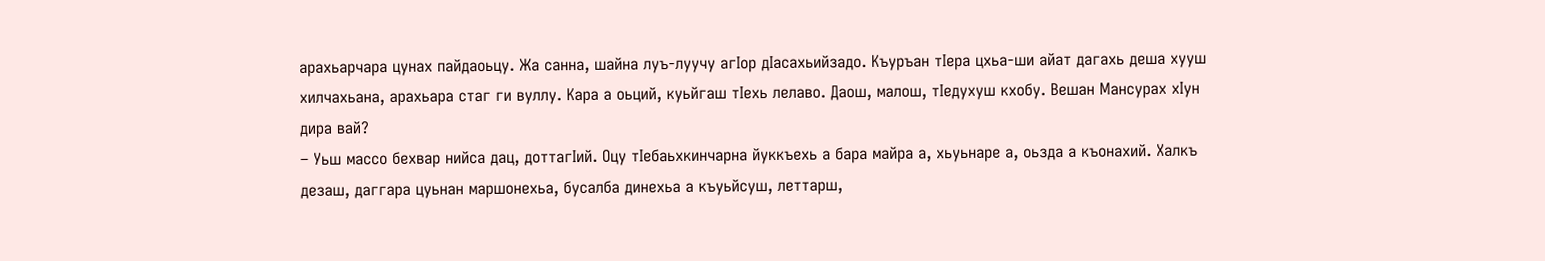арахьарчара цунах пайдаоьцу. Жа санна, шайна луъ-луучу агIор дIасахьийзадо. Къуръан тIера цхьа-ши айат дагахь деша хууш хилчахьана, арахьара стаг ги вуллу. Кара а оьций, куьйгаш тIехь лелаво. Даош, малош, тIедухуш кхобу. Вешан Мансурах хIун дира вай?
– Уьш массо бехвар нийса дац, доттагIий. Оцу тIебаьхкинчарна йуккъехь а бара майра а, хьуьнаре а, оьзда а къонахий. Халкъ дезаш, даггара цуьнан маршонехьа, бусалба динехьа а къуьйсуш, леттарш,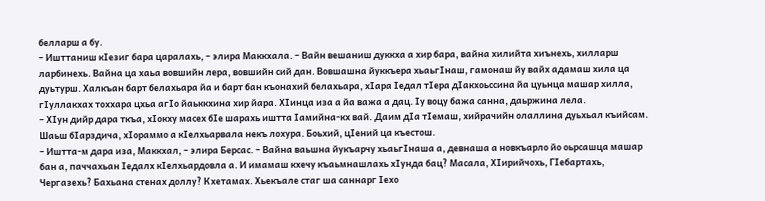белларш а бу.
– Ишттаниш кIезиг бара царалахь, – элира Маккхала. – Вайн вешаниш дуккха а хир бара, вайна хилийта хиънехь, хилларш ларбинехь. Вайна ца хаьа вовшийн лера, вовшийн сий дан. Вовшашна йуккъера хьаьгIнаш, гамонаш йу вайх адамаш хила ца дуьтурш. Халкъан барт белахьара йа и барт бан къонахий белахьара, хIара Iедал тIера дIакхоьссина йа цуьнца машар хилла, гIуллакхах тоххара цхьа aгIo йаьккхина хир йара. ХIинца иза а йа важа а дац. Iу воцу бажа санна, даьржина лела.
– ХIун дийр дара ткъа, хIокху масех бIе шарахь иштта Iамийна-кх вай. Даим дIа тIемаш, хийрачийн олаллина дуьхьал къийсам. Шаьш бIарздича, хIораммо а кIелхьарвала некъ лохура. Боьхий, цIений ца къестош.
– Иштта-м дара иза, Маккхал, – элира Берсас. – Вайна ваьшна йукъарчу хьаьгIнаша а, девнаша а новкъарло йо оьрсашца машар бан а, паччахьан Iедалх кIелхьардовла а. И имамаш кхечу къаьмнашлахь хIунда бац? Масала, ХIирийчохь, ГIебартахь, Чергазехь? Бахьана стенах доллу? Кхетамах. Хьекъале стаг ша саннарг Iехо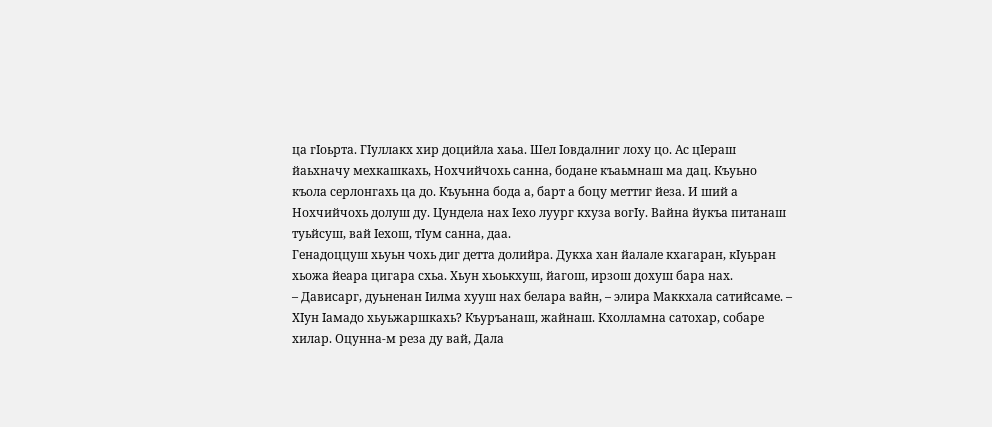ца гIоьрта. ГIуллакх хир доцийла хаьа. Шел Iовдалниг лоху цо. Ас цIераш йаьхначу мехкашкахь, Нохчийчохь санна, бодане къаьмнаш ма дац. Къуьно къола серлонгахь ца до. Къуьнна бода а, барт а боцу меттиг йеза. И ший а Нохчийчохь долуш ду. Цундела нах Iехо луург кхуза вогIу. Вайна йукъа питанаш туьйсуш, вай Iехош, тIум санна, даа.
Генадоццуш хьуьн чохь диг детта долийра. Дукха хан йалале кхагаран, кIуьран хьожа йеара цигара схьа. Хьун хьоькхуш, йагош, ирзош дохуш бара нах.
– Дависарг, дуьненан Iилма хууш нах белара вайн, – элира Маккхала сатийсаме. – ХIун Iамадо хьуьжаршкахь? Къуръанаш, жайнаш. Кхолламна сатохар, собаре хилар. Оцунна-м реза ду вай, Дала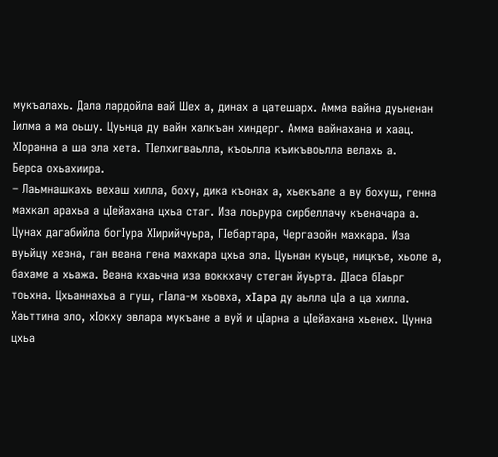мукъалахь. Дала лардойла вай Шех а, динах а цатешарх. Амма вайна дуьненан Iилма а ма оьшу. Цуьнца ду вайн халкъан хиндерг. Амма вайнахана и хаац. ХIоранна а ша эла хета. ТIелхигваьлла, къоьлла къикъвоьлла велахь а.
Берса охьахиира.
– Лаьмнашкахь вехаш хилла, боху, дика къонах а, хьекъале а ву бохуш, генна махкал арахьа а цIейахана цхьа стаг. Иза лоьрура сирбеллачу къеначара а. Цунах дагабийла богIура ХIирийчуьра, ГIебартара, Чергазойн махкара. Иза вуьйцу хезна, ган веана гена махкара цхьа эла. Цуьнан куьце, ницкъе, хьоле а, бахаме а хьажа. Веана кхаьчна иза воккхачу стеган йуьрта. ДIаса бIаьрг тоьхна. Цхьаннахьа а гуш, гIала-м хьовха, xIapa ду аьлла цIа а ца хилла. Хаьттина эло, хIокху эвлара мукъане а вуй и цIарна а цIейахана хьенех. Цунна цхьа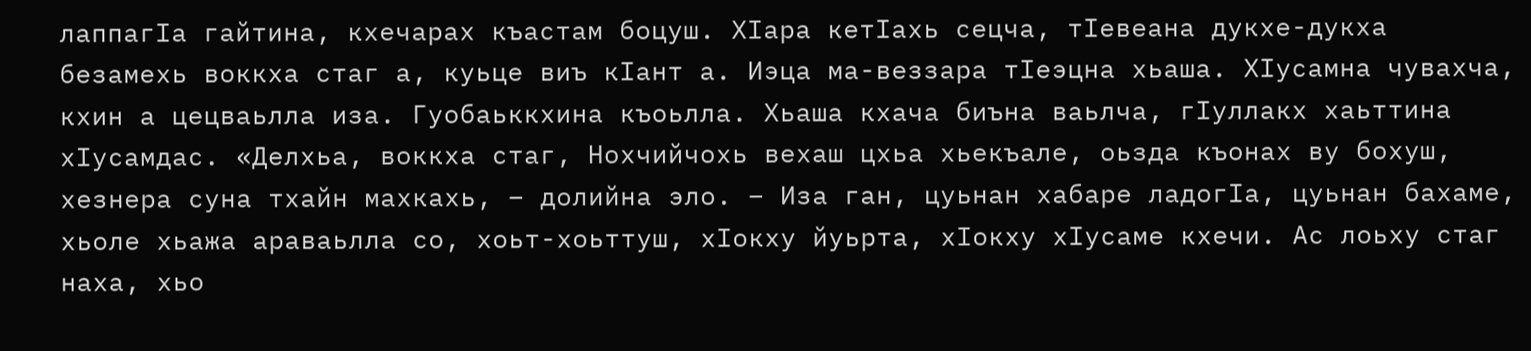лаппагIа гайтина, кхечарах къастам боцуш. ХIара кетIахь сецча, тIевеана дукхе-дукха безамехь воккха стаг а, куьце виъ кIант а. Иэца ма-веззара тIеэцна хьаша. ХIусамна чувахча, кхин а цецваьлла иза. Гуобаьккхина къоьлла. Хьаша кхача биъна ваьлча, гIуллакх хаьттина хIусамдас. «Делхьа, воккха стаг, Нохчийчохь вехаш цхьа хьекъале, оьзда къонах ву бохуш, хезнера суна тхайн махкахь, – долийна эло. – Иза ган, цуьнан хабаре ладогIа, цуьнан бахаме, хьоле хьажа араваьлла со, хоьт-хоьттуш, хIокху йуьрта, хIокху хIусаме кхечи. Ас лоьху стаг наха, хьо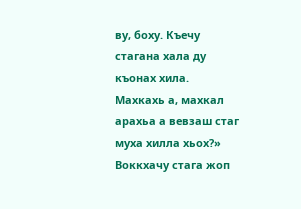ву, боху. Къечу стагана хала ду къонах хила. Махкахь а, махкал арахьа а вевзаш стаг муха хилла хьох?»
Воккхачу стага жоп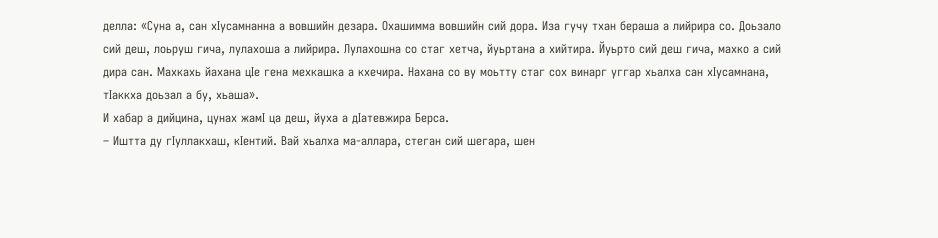делла: «Суна а, сан хIусамнанна а вовшийн дезара. Охашимма вовшийн сий дора. Иза гучу тхан бераша а лийрира со. Доьзало сий деш, лоьруш гича, лулахоша а лийрира. Лулахошна со стаг хетча, йуьртана а хийтира. Йуьрто сий деш гича, махко а сий дира сан. Махкахь йахана цIе гена мехкашка а кхечира. Нахана со ву моьтту стаг сох винарг уггар хьалха сан хIусамнана, тIаккха доьзал а бу, хьаша».
И хабар а дийцина, цунах жамI ца деш, йуха а дIатевжира Берса.
– Иштта ду гIуллакхаш, кIентий. Вай хьалха ма-аллара, стеган сий шегара, шен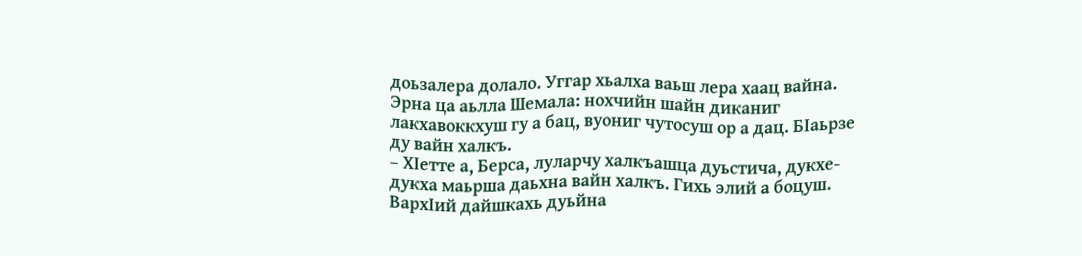доьзалера долало. Уггар хьалха ваьш лера хаац вайна. Эрна ца аьлла Шемала: нохчийн шайн диканиг лакхавоккхуш гу а бац, вуониг чутосуш ор а дац. БIаьрзе ду вайн халкъ.
– ХIетте а, Берса, луларчу халкъашца дуьстича, дукхе-дукха маьрша даьхна вайн халкъ. Гихь элий а боцуш. ВархIий дайшкахь дуьйна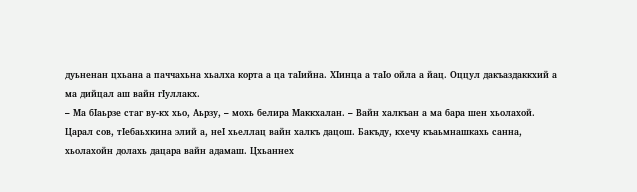дуьненан цхьана а паччахьна хьалха корта а ца таIийна. ХIинца а таIо ойла а йац. Оццул дакъаздаккхий а ма дийцал аш вайн гIуллакх.
– Ма бIаьрзе стаг ву-кх хьо, Аьрзу, – мохь белира Маккхалан. – Вайн халкъан а ма бара шен хьолахой. Царал сов, тIебаьхкина элий а, неI хьеллац вайн халкъ дацош. Бакъду, кхечу къаьмнашкахь санна, хьолахойн долахь дацара вайн адамаш. Цхьаннех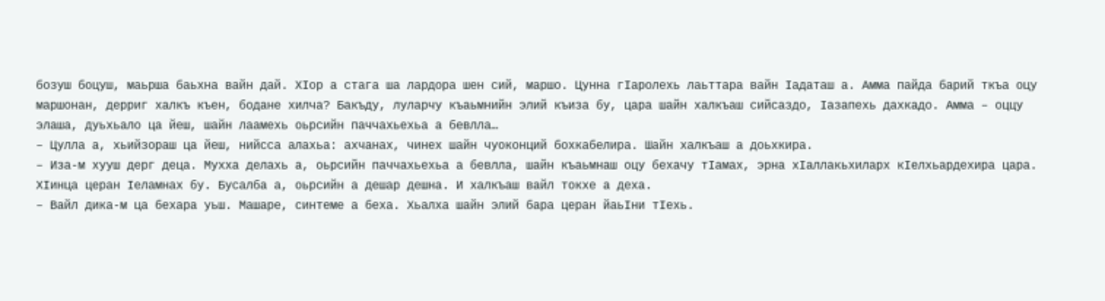бозуш боцуш, маьрша баьхна вайн дай. ХIор а стага ша лардора шен сий, маршо. Цунна гIаролехь лаьттара вайн Iадаташ а. Амма пайда барий ткъа оцу маршонан, дерриг халкъ къен, бодане хилча? Бакъду, луларчу къаьмнийн элий къиза бу, цара шайн халкъаш сийсаздо, Iазапехь дахкадо. Амма – оццу элаша, дуьхьало ца йеш, шайн лаамехь оьрсийн паччахьехьа а бевлла…
– Цулла а, хьийзораш ца йеш, нийсса алахьа: ахчанах, чинех шайн чуоконций бохкабелира. Шайн халкъаш а доьхкира.
– Иза-м хууш дерг деца. Мухха делахь а, оьрсийн паччахьехьа а бевлла, шайн къаьмнаш оцу бехачу тIамах, эрна хIаллакьхиларх кIелхьардехира цара. ХIинца церан Iеламнах бу. Бусалба а, оьрсийн а дешар дешна. И халкъаш вайл токхе а деха.
– Вайл дика-м ца бехара уьш. Машаре, синтеме а беха. Хьалха шайн элий бара церан йаьIни тIехь.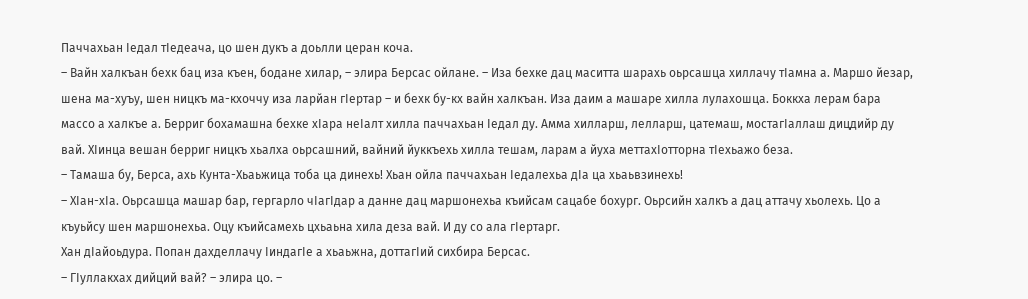Паччахьан Iедал тIедеача, цо шен дукъ а доьлли церан коча.
– Вайн халкъан бехк бац иза къен, бодане хилар, – элира Берсас ойлане. – Иза бехке дац маситта шарахь оьрсашца хиллачу тIамна а. Маршо йезар, шена ма-хуъу, шен ницкъ ма-кхоччу иза ларйан гIертар – и бехк бу-кх вайн халкъан. Иза даим а машаре хилла лулахошца. Боккха лерам бара массо а халкъе а. Берриг бохамашна бехке хIара неIалт хилла паччахьан Iедал ду. Амма хилларш, лелларш, цатемаш, мостагIаллаш дицдийр ду вай. ХIинца вешан берриг ницкъ хьалха оьрсашний, вайний йуккъехь хилла тешам, ларам а йуха меттахIотторна тIехьажо беза.
– Тамаша бу, Берса, ахь Кунта-Хьаьжица тоба ца динехь! Хьан ойла паччахьан Iедалехьа дIа ца хьаьвзинехь!
– ХIан-хIа. Оьрсашца машар бар, гергарло чIагIдар а данне дац маршонехьа къийсам сацабе бохург. Оьрсийн халкъ а дац аттачу хьолехь. Цо а къуьйсу шен маршонехьа. Оцу къийсамехь цхьаьна хила деза вай. И ду со ала гIертарг.
Хан дIайоьдура. Попан дахделлачу IиндагIе а хьаьжна, доттагIий сихбира Берсас.
– ГIуллакхах дийций вай? – элира цо. –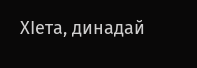ХIета, динадай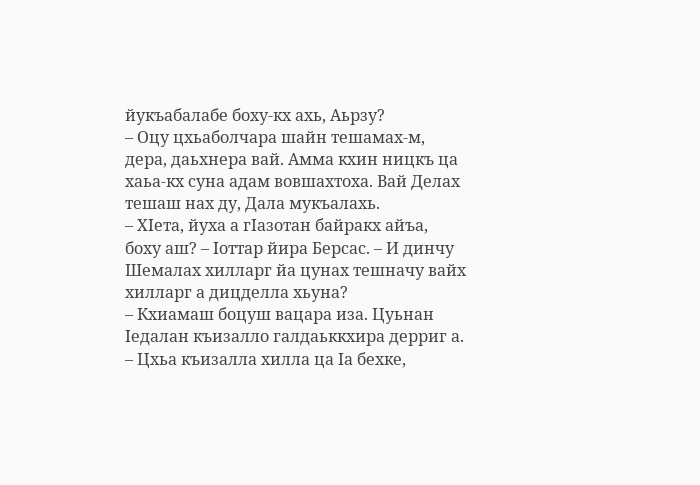йукъабалабе боху-кх ахь, Аьрзу?
– Оцу цхьаболчара шайн тешамах-м, дера, даьхнера вай. Амма кхин ницкъ ца хаьа-кх суна адам вовшахтоха. Вай Делах тешаш нах ду, Дала мукъалахь.
– ХIета, йуха а гIазотан байракх айъа, боху аш? – Iоттар йира Берсас. – И динчу Шемалах хилларг йа цунах тешначу вайх хилларг а дицделла хьуна?
– Кхиамаш боцуш вацара иза. Цуьнан Iедалан къизалло галдаьккхира дерриг а.
– Цхьа къизалла хилла ца Iа бехке,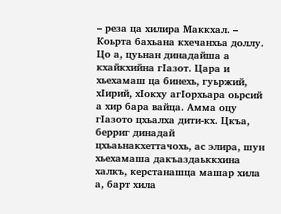– реза ца хилира Маккхал. – Коьрта бахьана кхечанхьа доллу. Цо а, цуьнан динадайша а кхайкхийна гIазот. Цара и хьехамаш ца бинехь, гуьржий, хIирий, хIокху агIорхьара оьрсий а хир бара вайца. Амма оцу гIазото цхьалха дити-кх. Цкъа, берриг динадай цхьаьнакхеттачохь, ас элира, шун хьехамаша дакъаздаьккхина халкъ, керстанашца машар хила а, барт хила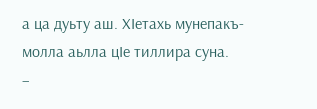а ца дуьту аш. ХIетахь мунепакъ-молла аьлла цIе тиллира суна.
–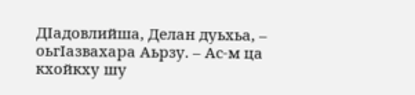ДIадовлийша, Делан дуьхьа, – оьгIазвахара Аьрзу. – Ас-м ца кхойкху шу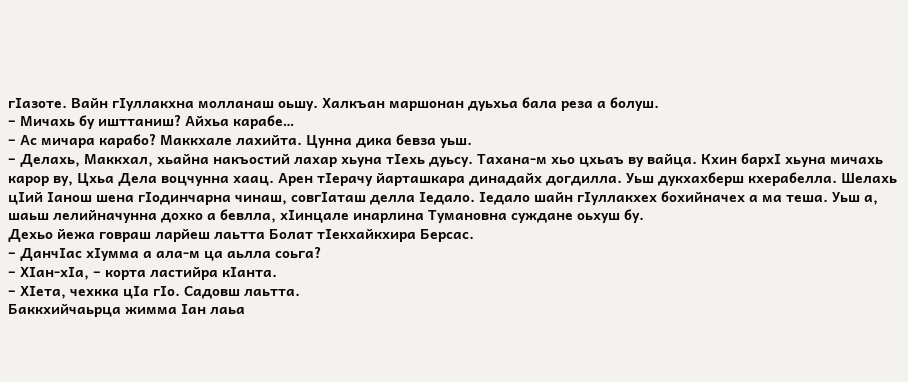гIазоте. Вайн гIуллакхна молланаш оьшу. Халкъан маршонан дуьхьа бала реза а болуш.
– Мичахь бу ишттаниш? Айхьа карабе…
– Ас мичара карабо? Маккхале лахийта. Цунна дика бевза уьш.
– Делахь, Маккхал, хьайна накъостий лахар хьуна тIехь дуьсу. Тахана-м хьо цхьаъ ву вайца. Кхин бархI хьуна мичахь карор ву, Цхьа Дела воцчунна хаац. Арен тIерачу йарташкара динадайх догдилла. Уьш дукхахберш кхерабелла. Шелахь цIий Iанош шена гIoдинчарна чинаш, совгIаташ делла Iедало. Iедало шайн гIуллакхех бохийначех а ма теша. Уьш а, шаьш лелийначунна дохко а бевлла, хIинцале инарлина Тумановна суждане оьхуш бу.
Дехьо йежа говраш ларйеш лаьтта Болат тIекхайкхира Берсас.
– ДанчIас хIумма а ала-м ца аьлла соьга?
– ХIан-хIа, – корта ластийра кIанта.
– ХIета, чехкка цIа гIo. Садовш лаьтта.
Баккхийчаьрца жимма Iан лаьа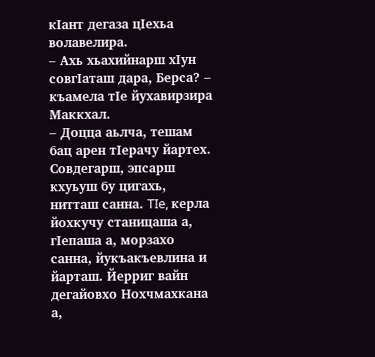кIант дегаза цIехьа волавелира.
– Ахь хьахийнарш хIун совгIаташ дара, Берса? – къамела тIе йухавирзира Маккхал.
– Доцца аьлча, тешам бац арен тIерачу йартех. Совдегарш, эпсарш кхуьуш бу цигахь, нитташ санна. TIe, керла йохкучу станицаша а, гIепаша а, морзахо санна, йукъакъевлина и йарташ. Йерриг вайн дегайовхо Нохчмахкана а,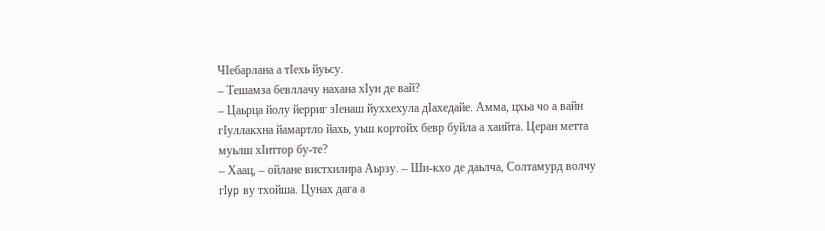ЧIебарлана а тIехь йуьсу.
– Тешамза бевллачу нахана хIун де вай?
– Цаьрца йолу йерриг зIенаш йуххехула дIахедайе. Амма, цхьа чо а вайн гIуллакхна йамартло йахь, уьш кортойх бевр буйла а хаийта. Церан метта муьлш хIиттор бу-те?
– Хаац, – ойлане вистхилира Аьрзу. – Ши-кхо де даьлча, Солтамурд волчу гIyp ву тхойша. Цунах дага а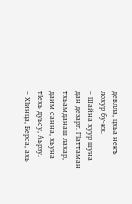девлла, цхьа некъ лохур бу-кх.
– Шайна хуур шуна дан дезарг. ГIаттаман тхьамданаш лахар, даим санна, хьуна тIехь дуьсу, Аьрзу.
– ХIинца, Берса, ахь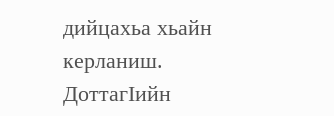дийцахьа хьайн керланиш.
ДоттагIийн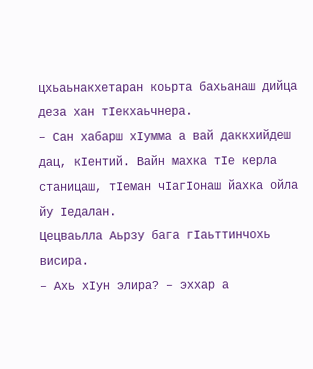цхьаьнакхетаран коьрта бахьанаш дийца деза хан тIекхаьчнера.
– Сан хабарш хIумма а вай даккхийдеш дац, кIентий. Вайн махка тIе керла станицаш, тIеман чIагIонаш йахка ойла йу Iедалан.
Цецваьлла Аьрзу бага гIаьттинчохь висира.
– Ахь хIун элира? – эххар а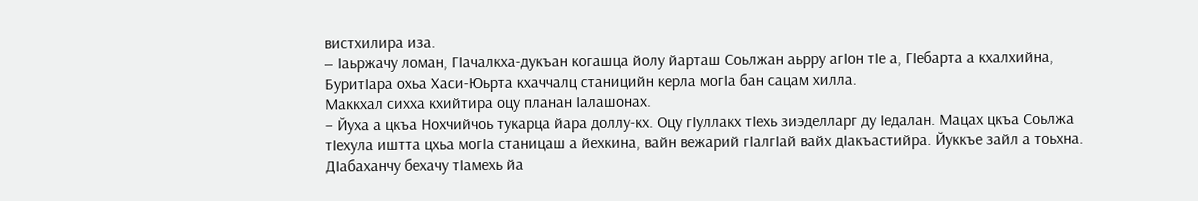вистхилира иза.
– Iаьржачу ломан, ГIачалкха-дукъан когашца йолу йарташ Соьлжан аьрру агIон тIе а, ГIебарта а кхалхийна, БуритIара охьа Хаси-Юьрта кхаччалц станицийн керла могIа бан сацам хилла.
Маккхал сихха кхийтира оцу планан Iалашонах.
– Йуха а цкъа Нохчийчоь тукарца йара доллу-кх. Оцу гIуллакх тIехь зиэделларг ду Iедалан. Мацах цкъа Соьлжа тIехула иштта цхьа могIа станицаш а йехкина, вайн вежарий гIалгIай вайх дIакъастийра. Йуккъе зайл а тоьхна. ДIабаханчу бехачу тIамехь йа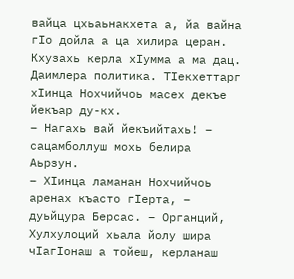вайца цхьаьнакхета а, йа вайна гIo дойла а ца хилира церан. Кхузахь керла хIумма а ма дац. Даимлера политика. ТIекхеттарг хIинца Нохчийчоь масех декъе йекъар ду-кх.
– Нагахь вай йекъийтахь! – сацамболлуш мохь белира Аьрзун.
– ХIинца ламанан Нохчийчоь аренах къасто гIерта, – дуьйцура Берсас. – Органций, Хулхулоций хьала йолу шира чIагIонаш а тойеш, керланаш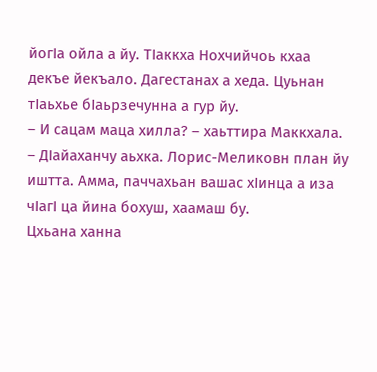йогIа ойла а йу. ТIаккха Нохчийчоь кхаа декъе йекъало. Дагестанах а хеда. Цуьнан тIаьхье бIаьрзечунна а гур йу.
– И сацам маца хилла? – хаьттира Маккхала.
– ДIайаханчу аьхка. Лорис-Меликовн план йу иштта. Амма, паччахьан вашас хIинца а иза чIагI ца йина бохуш, хаамаш бу.
Цхьана ханна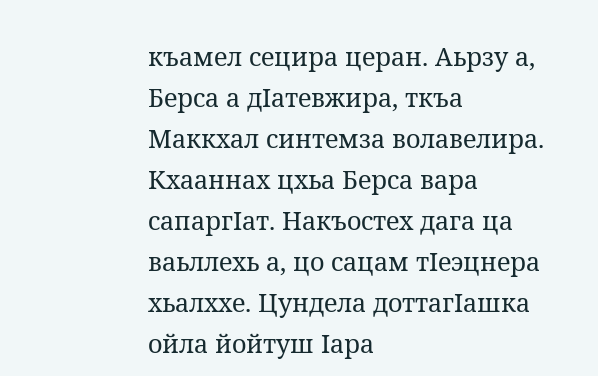къамел сецира церан. Аьрзу а, Берса а дIатевжира, ткъа Маккхал синтемза волавелира. Кхааннах цхьа Берса вара сапаргIат. Накъостех дага ца ваьллехь а, цо сацам тIеэцнера хьалххе. Цундела доттагIашка ойла йойтуш Iара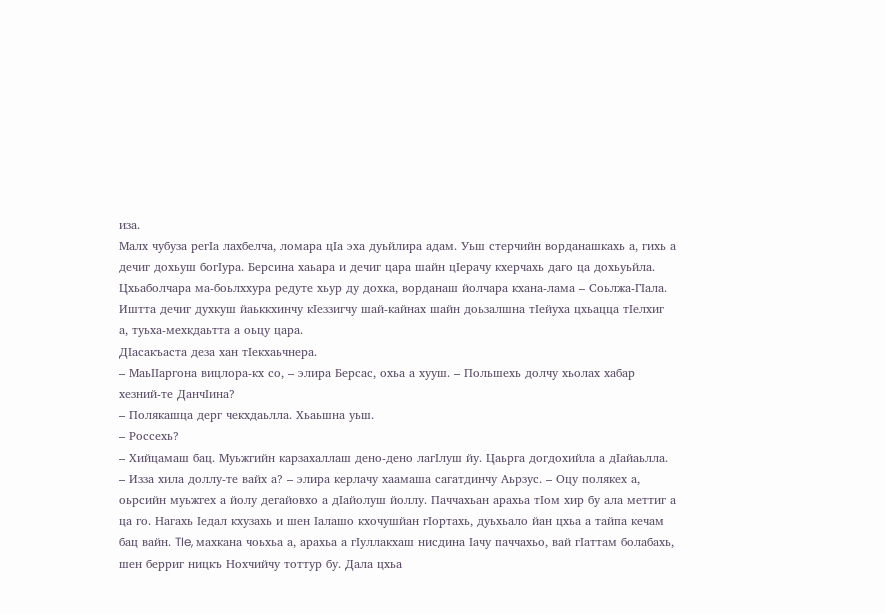иза.
Малх чубуза peгIa лахбелча, ломара цIа эха дуьйлира адам. Уьш стерчийн ворданашкахь а, гихь а дечиг дохьуш богIура. Берсина хаьара и дечиг цара шайн цIерачу кхерчахь даго ца дохьуьйла. Цхьаболчара ма-боьлххура редуте хьур ду дохка, ворданаш йолчара кхана-лама – Соьлжа-ГIала. Иштта дечиг духкуш йаьккхинчу кIеззигчу шай-кайнах шайн доьзалшна тIейуха цхьацца тIелхиг а, туьха-мехкдаьтта а оьцу цара.
ДIасакъаста деза хан тIекхаьчнера.
– МаьIIаргона вицлора-кх со, – элира Берсас, охьа а хууш. – Польшехь долчу хьолах хабар хезний-те ДанчIина?
– Полякашца дерг чекхдаьлла. Хьаьшна уьш.
– Россехь?
– Хийцамаш бац. Муьжгийн карзахаллаш дено-дено лагIлуш йу. Цаьрга догдохийла а дIайаьлла.
– Изза хила доллу-те вайх а? – элира керлачу хаамаша сагатдинчу Аьрзус. – Оцу полякех а, оьрсийн муьжгех а йолу дегайовхо а дIайолуш йоллу. Паччахьан арахьа тIом хир бу ала меттиг а ца го. Нагахь Iедал кхузахь и шен Iалашо кхочушйан гIортахь, дуьхьало йан цхьа а тайпа кечам бац вайн. TIe, махкана чоьхьа а, арахьа а гIуллакхаш нисдина Iачу паччахьо, вай гIаттам болабахь, шен берриг ницкъ Нохчийчу тоттур бу. Дала цхьа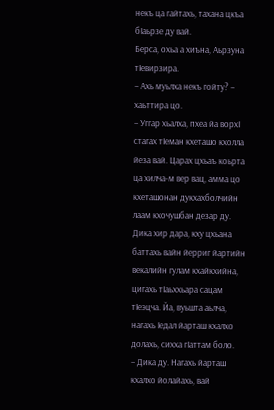некъ ца гайтахь, тахана цкъа бIаьрзе ду вай.
Берса, охьа а хиъна, Аьрзуна тIевирзира.
– Ахь муьлха некъ гойту? – хаьттира цо.
– Уггар хьалха, пхеа йа ворхI стагах тIеман кхеташо кхолла йеза вай. Царах цхьаъ коьрта ца хилча-м вер вац, амма цо кхеташонан дукхахболчийн лаам кхочушбан дезар ду. Дика хир дара, кху цхьана баттахь вайн йерриг йартийн векалийн гулам кхайкхийна, цигахь тIаьххьара сацам тIеэцча. Йа, вуьшта аьлча, нагахь Iедал йарташ кхалхо долахь, сихха гIаттам боло.
– Дика ду. Нагахь йарташ кхалхо йолайахь, вай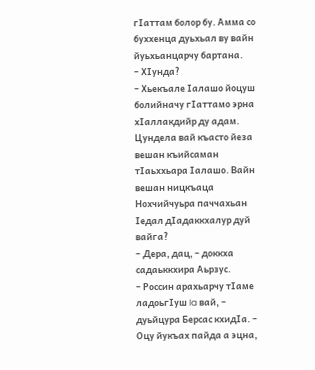гIаттам болор бу. Амма со буххенца дуьхьал ву вайн йуьхьанцарчу бартана.
– ХIунда?
– Хьекъале Iалашо йоцуш болийначу гIаттамо эрна хIаллакдийр ду адам. Цундела вай къасто йеза вешан къийсаман тIаьххьара Iалашо. Вайн вешан ницкъаца Нохчийчуьра паччахьан Iедал дIадаккхалур дуй вайга?
– Дера, дац, – доккха садаьккхира Аьрзус.
– Россин арахьарчу тIаме ладоьгIуш Ia вай, – дуьйцура Берсас кхидIа. – Оцу йукъах пайда а эцна,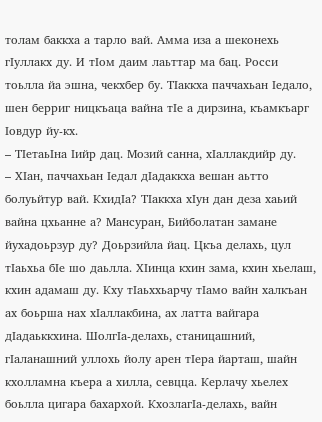толам баккха а тарло вай. Амма иза а шеконехь гIуллакх ду. И тIом даим лаьттар ма бац. Росси тоьлла йа эшна, чекхбер бу. ТIаккха паччахьан Iедало, шен берриг ницкъаца вайна тIе а дирзина, къамкъарг Iовдур йу-кх.
– ТIетаьIна Iийр дац. Мозий санна, хIаллакдийр ду.
– ХIан, паччахьан Iедал дIадаккха вешан аьтто болуьйтур вай. КхидIа? ТIаккха хIун дан деза хаьий вайна цхьанне а? Мансуран, Бийболатан замане йухадоьрзур ду? Доьрзийла йац. Цкъа делахь, цул тIаьхьа бIе шо даьлла. ХIинца кхин зама, кхин хьелаш, кхин адамаш ду. Кху тIаьххьарчу тIамо вайн халкъан ах боьрша нах хIаллакбина, ах латта вайгара дIадаьккхина. ШолгIа-делахь, станицашний, гIаланашний уллохь йолу арен тIера йарташ, шайн кхолламна къера а хилла, севцца. Керлачу хьелех боьлла цигара бахархой. КхозлагIа-делахь, вайн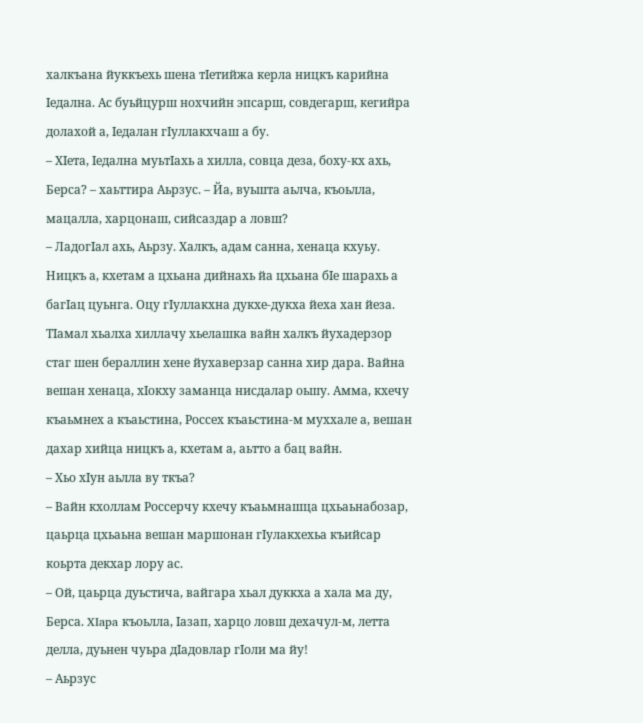халкъана йуккъехь шена тIетийжа керла ницкъ карийна Iедална. Ас буьйцурш нохчийн эпсарш, совдегарш, кегийра долахой а, Iедалан гIуллакхчаш а бу.
– ХIета, Iедална муьтIахь а хилла, совца деза, боху-кх ахь, Берса? – хаьттира Аьрзус. – Йа, вуьшта аьлча, къоьлла, мацалла, харцонаш, сийсаздар а ловш?
– ЛадогIал ахь, Аьрзу. Халкъ, адам санна, хенаца кхуьу. Ницкъ а, кхетам а цхьана дийнахь йа цхьана бIе шарахь а багIац цуьнга. Оцу гIуллакхна дукхе-дукха йеха хан йеза. ТIамал хьалха хиллачу хьелашка вайн халкъ йухадерзор стаг шен бераллин хене йухаверзар санна хир дара. Вайна вешан хенаца, хIокху заманца нисдалар оьшу. Амма, кхечу къаьмнех а къаьстина, Россех къаьстина-м муххале а, вешан дахар хийца ницкъ а, кхетам а, аьтто а бац вайн.
– Хьо хIун аьлла ву ткъа?
– Вайн кхоллам Россерчу кхечу къаьмнашца цхьаьнабозар, цаьрца цхьаьна вешан маршонан гIулакхехьа къийсар коьрта декхар лору ас.
– Ой, цаьрца дуьстича, вайгара хьал дуккха а хала ма ду, Берса. XIapa къоьлла, Iазап, харцо ловш дехачул-м, летта делла, дуьнен чуьра дIадовлар гIоли ма йу!
– Аьрзус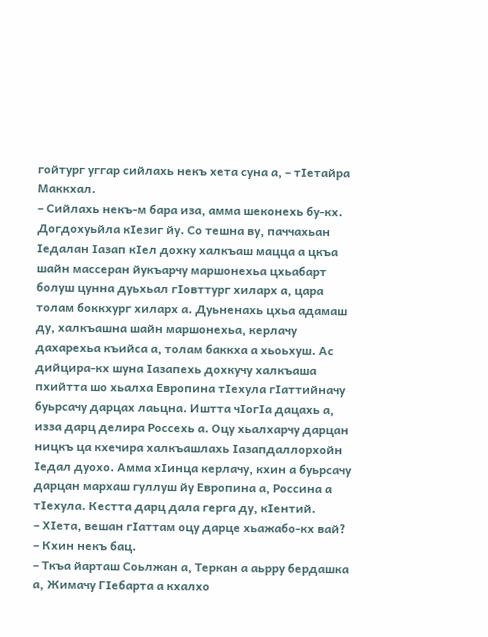гойтург уггар сийлахь некъ хета суна а, – тIетайра Маккхал.
– Сийлахь некъ-м бара иза, амма шеконехь бу-кх. Догдохуьйла кIезиг йу. Со тешна ву, паччахьан Iедалан Iазап кIел дохку халкъаш мацца а цкъа шайн массеран йукъарчу маршонехьа цхьабарт болуш цунна дуьхьал гIовттург хиларх а, цара толам боккхург хиларх а. Дуьненахь цхьа адамаш ду, халкъашна шайн маршонехьа, керлачу дахарехьа къийса а, толам баккха а хьоьхуш. Ас дийцира-кх шуна Iазапехь дохкучу халкъаша пхийтта шо хьалха Европина тIехула гIаттийначу буьрсачу дарцах лаьцна. Иштта чIогIа дацахь а, изза дарц делира Россехь а. Оцу хьалхарчу дарцан ницкъ ца кхечира халкъашлахь Iазапдаллорхойн Iедал дуохо. Амма хIинца керлачу, кхин а буьрсачу дарцан мархаш гуллуш йу Европина а, Россина а тIехула. Кестта дарц дала герга ду, кIентий.
– ХIета, вешан гIаттам оцу дарце хьажабо-кх вай?
– Кхин некъ бац.
– Ткъа йарташ Соьлжан а, Теркан а аьрру бердашка а, Жимачу ГIебарта а кхалхо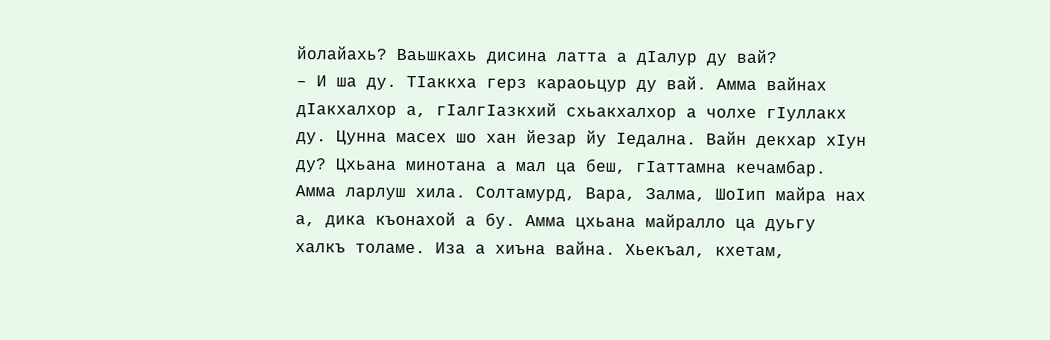йолайахь? Ваьшкахь дисина латта а дIалур ду вай?
– И ша ду. ТIаккха герз караоьцур ду вай. Амма вайнах дIакхалхор а, гIалгIазкхий схьакхалхор а чолхе гIуллакх ду. Цунна масех шо хан йезар йу Iедална. Вайн декхар хIун ду? Цхьана минотана а мал ца беш, гIаттамна кечамбар. Амма ларлуш хила. Солтамурд, Вара, Залма, ШоIип майра нах а, дика къонахой а бу. Амма цхьана майралло ца дуьгу халкъ толаме. Иза а хиъна вайна. Хьекъал, кхетам,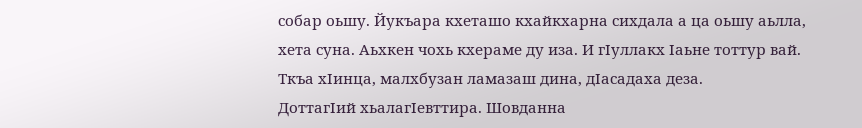собар оьшу. Йукъара кхеташо кхайкхарна сихдала а ца оьшу аьлла, хета суна. Аьхкен чохь кхераме ду иза. И гIуллакх Iаьне тоттур вай. Ткъа хIинца, малхбузан ламазаш дина, дIасадаха деза.
ДоттагIий хьалагIевттира. Шовданна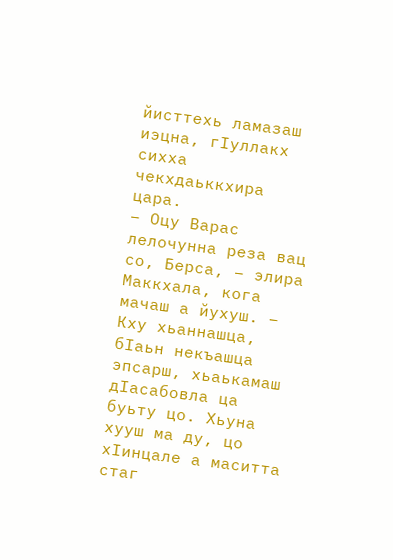йисттехь ламазаш иэцна, гIуллакх сихха чекхдаьккхира цара.
– Оцу Варас лелочунна реза вац со, Берса, – элира Маккхала, кога мачаш а йухуш. – Кху хьаннашца, бIаьн некъашца эпсарш, хьаькамаш дIасабовла ца буьту цо. Хьуна хууш ма ду, цо хIинцале а маситта стаг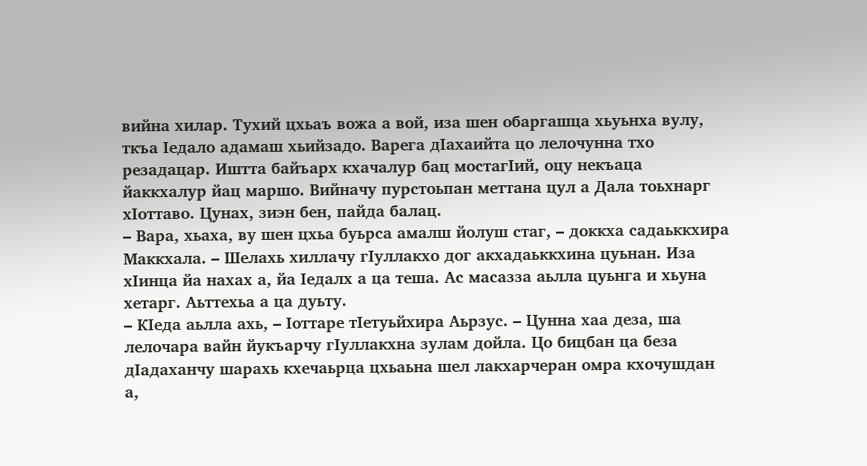вийна хилар. Тухий цхьаъ вожа а вой, иза шен обаргашца хьуьнха вулу, ткъа Iедало адамаш хьийзадо. Варега дIахаийта цо лелочунна тхо резадацар. Иштта байъарх кхачалур бац мостагIий, оцу некъаца йаккхалур йац маршо. Вийначу пурстоьпан меттана цул а Дала тоьхнарг хIоттаво. Цунах, зиэн бен, пайда балац.
– Вара, хьаха, ву шен цхьа буьрса амалш йолуш стаг, – доккха садаьккхира Маккхала. – Шелахь хиллачу гIуллакхо дог акхадаьккхина цуьнан. Иза хIинца йа нахах а, йа Iедалх а ца теша. Ас масазза аьлла цуьнга и хьуна хетарг. Аьттехьа а ца дуьту.
– КIеда аьлла ахь, – Iоттаре тIетуьйхира Аьрзус. – Цунна хаа деза, ша лелочара вайн йукъарчу гIуллакхна зулам дойла. Цо бицбан ца беза дIадаханчу шарахь кхечаьрца цхьаьна шел лакхарчеран омра кхочушдан а,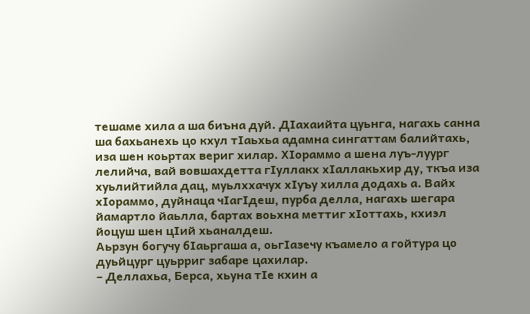тешаме хила а ша биъна дуй. ДIахаийта цуьнга, нагахь санна ша бахьанехь цо кхул тIаьхьа адамна сингаттам балийтахь, иза шен коьртах вериг хилар. ХIораммо а шена луъ-луург лелийча, вай вовшахдетта гIуллакх хIаллакьхир ду, ткъа иза хуьлийтийла дац, муьлххачух хIуъу хилла додахь а. Вайх хIораммо, дуйнаца чIагIдеш, пурба делла, нагахь шегара йамартло йаьлла, бартах воьхна меттиг хIоттахь, кхиэл йоцуш шен цIий хьаналдеш.
Аьрзун богучу бIаьргаша а, оьгIазечу къамело а гойтура цо дуьйцург цуьрриг забаре цахилар.
– Деллахьа, Берса, хьуна тIе кхин а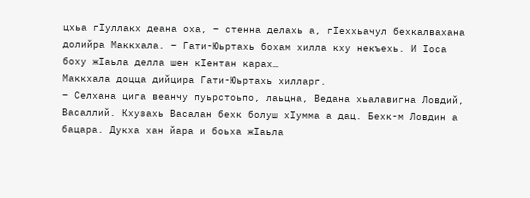цхьа гIуллакх деана оха, – стенна делахь а, гIеххьачул бехкалвахана долийра Маккхала. – Гати-Юьртахь бохам хилла кху некъехь. И Iоса боху жIаьла делла шен кIентан карах…
Маккхала доцца дийцира Гати-Юьртахь хилларг.
– Селхана цига веанчу пуьрстоьпо, лаьцна, Ведана хьалавигна Ловдий, Васаллий. Кхузахь Васалан бехк болуш хIумма а дац. Бехк-м Ловдин а бацара. Дукха хан йара и боьха жIаьла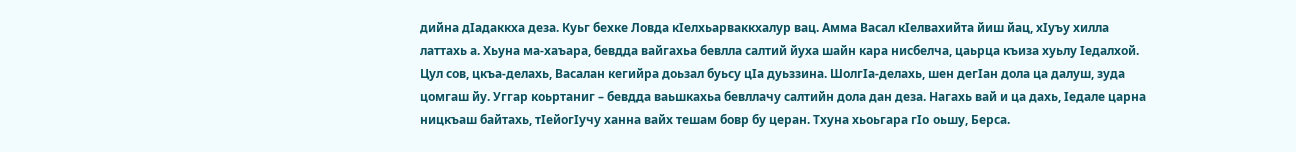дийна дIадаккха деза. Куьг бехке Ловда кIелхьарваккхалур вац. Амма Васал кIелвахийта йиш йац, хIуъу хилла латтахь а. Хьуна ма-хаъара, бевдда вайгахьа бевлла салтий йуха шайн кара нисбелча, цаьрца къиза хуьлу Iедалхой. Цул сов, цкъа-делахь, Васалан кегийра доьзал буьсу цIа дуьззина. ШолгIа-делахь, шен дегIан дола ца далуш, зуда цомгаш йу. Уггар коьртаниг – бевдда ваьшкахьа бевллачу салтийн дола дан деза. Нагахь вай и ца дахь, Iедале царна ницкъаш байтахь, тIейогIучу ханна вайх тешам бовр бу церан. Тхуна хьоьгара гIo оьшу, Берса.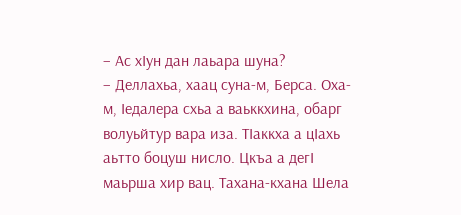– Ас хIун дан лаьара шуна?
– Деллахьа, хаац суна-м, Берса. Оха-м, Iедалера схьа а ваьккхина, обарг волуьйтур вара иза. ТIаккха а цIахь аьтто боцуш нисло. Цкъа а дегI маьрша хир вац. Тахана-кхана Шела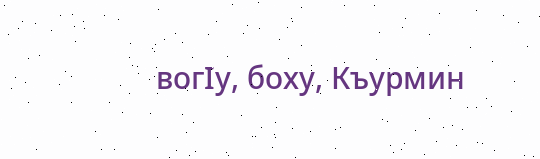вогIу, боху, Къурмин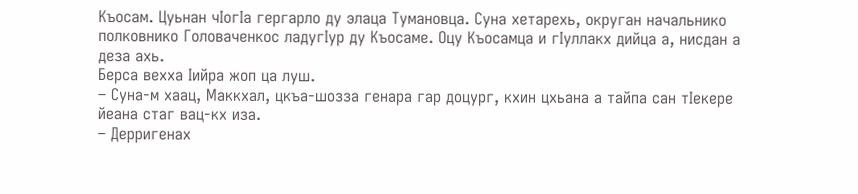Къосам. Цуьнан чIогIа гергарло ду элаца Тумановца. Суна хетарехь, округан начальнико полковнико Головаченкос ладугIур ду Къосаме. Оцу Къосамца и гIуллакх дийца а, нисдан а деза ахь.
Берса вехха Iийра жоп ца луш.
– Суна-м хаац, Маккхал, цкъа-шозза генара гар доцург, кхин цхьана а тайпа сан тIекере йеана стаг вац-кх иза.
– Дерригенах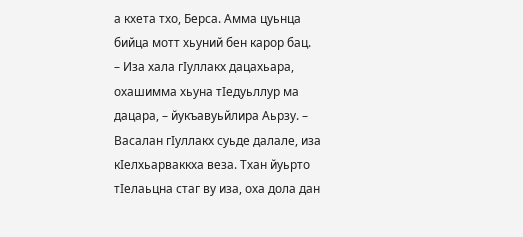а кхета тхо, Берса. Амма цуьнца бийца мотт хьуний бен карор бац.
– Иза хала гIуллакх дацахьара, охашимма хьуна тIедуьллур ма дацара, – йукъавуьйлира Аьрзу. – Васалан гIуллакх суьде далале, иза кIелхьарваккха веза. Тхан йуьрто тIелаьцна стаг ву иза, оха дола дан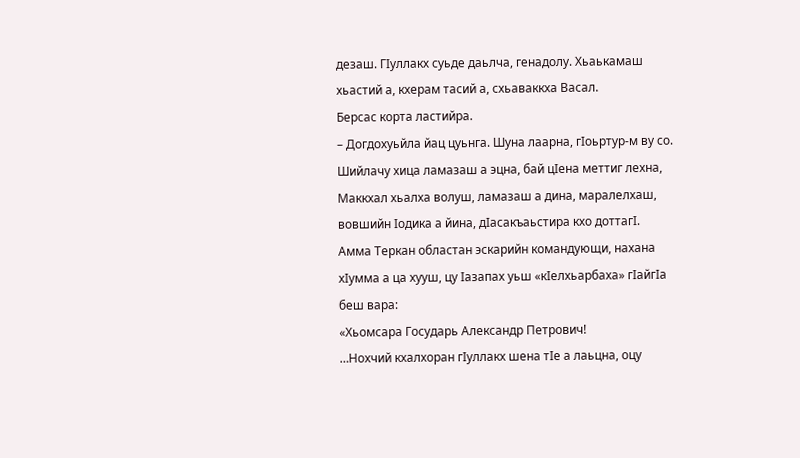дезаш. ГIуллакх суьде даьлча, генадолу. Хьаькамаш хьастий а, кхерам тасий а, схьаваккха Васал.
Берсас корта ластийра.
– Догдохуьйла йац цуьнга. Шуна лаарна, гIоьртур-м ву со.
Шийлачу хица ламазаш а эцна, бай цIена меттиг лехна, Маккхал хьалха волуш, ламазаш а дина, маралелхаш, вовшийн Iодика а йина, дIасакъаьстира кхо доттагI.
Амма Теркан областан эскарийн командующи, нахана хIумма а ца хууш, цу Iазапах уьш «кIелхьарбаха» гIайгIа беш вара:
«Хьомсара Государь Александр Петрович!
…Нохчий кхалхоран гIуллакх шена тIе а лаьцна, оцу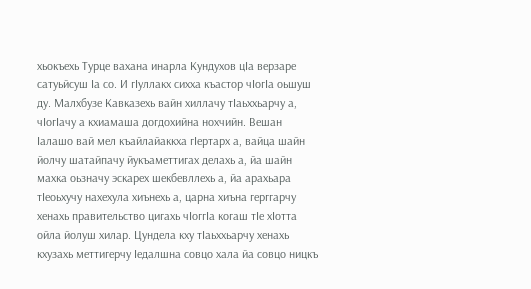хьокъехь Турце вахана инарла Кундухов цIа верзаре сатуьйсуш Iа со. И гIуллакх сихха къастор чIогIа оьшуш ду. Малхбузе Кавказехь вайн хиллачу тIаьххьарчу а, чIогIачу а кхиамаша догдохийна нохчийн. Вешан Iалашо вай мел къайлайаккха гIертарх а, вайца шайн йолчу шатайпачу йукъаметтигах делахь а, йа шайн махка оьзначу эскарех шекбевллехь а, йа арахьара тIеоьхучу нахехула хиънехь а, царна хиъна герггарчу хенахь правительство цигахь чIоггIа когаш тIе хIотта ойла йолуш хилар. Цундела кху тIаьххьарчу хенахь кхузахь меттигерчу Iедалшна совцо хала йа совцо ницкъ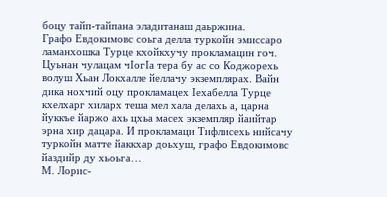боцу тайп-тайпана эладитанаш даьржина.
Графо Евдокимовс соьга делла туркойн эмиссаро ламанхошка Турце кхойкхучу прокламацин гоч. Цуьнан чулацам чIогIа тера бу ас со Коджорехь волуш Хьан Локхалле йеллачу экземплярах. Вайн дика нохчий оцу прокламацех Iехабелла Турце кхелхарг хиларх теша мел хала делахь а, царна йуккъе йаржо ахь цхьа масех экземпляр йаийтар эрна хир дацара. И прокламаци Тифлисехь нийсачу туркойн матте йаккхар доьхуш, графо Евдокимовс йаздийр ду хьоьга…
М. Лорис-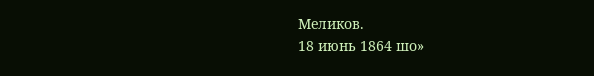Меликов.
18 июнь 1864 шо»